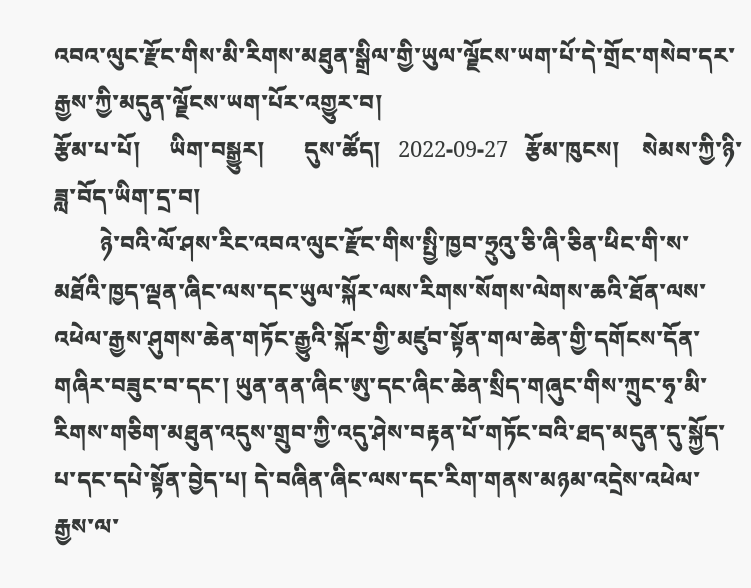འབའ་ལུང་རྫོང་གིས་མི་རིགས་མཐུན་སྒྲིལ་གྱི་ཡུལ་ལྗོངས་ཡག་པོ་དེ་གྲོང་གསེབ་དར་རྒྱས་ཀྱི་མདུན་ལྗོངས་ཡག་པོར་འགྱུར་བ།
རྩོམ་པ་པོ།     ཡིག་བསྒྱུར།       དུས་ཚོད།   2022-09-27   རྩོམ་ཁུངས།    སེམས་ཀྱི་ཉི་ཟླ་བོད་ཡིག་དྲ་བ།
        ཉེ་བའི་ལོ་ཤས་རིང་འབའ་ལུང་རྫོང་གིས་སྤྱི་ཁྱབ་ཧྲུའུ་ཅི་ཞི་ཅིན་ཕིང་གི་ས་མཐོའི་ཁྱད་ལྡན་ཞིང་ལས་དང་ཡུལ་སྐོར་ལས་རིགས་སོགས་ལེགས་ཆའི་ཐོན་ལས་འཕེལ་རྒྱས་ཤུགས་ཆེན་གཏོང་རྒྱུའི་སྐོར་གྱི་མཛུབ་སྟོན་གལ་ཆེན་གྱི་དགོངས་དོན་གཞིར་བཟུང་བ་དང་། ཡུན་ནན་ཞིང་ཨུ་དང་ཞིང་ཆེན་སྲིད་གཞུང་གིས་ཀྲུང་ཧྭ་མི་རིགས་གཅིག་མཐུན་འདུས་གྲུབ་ཀྱི་འདུ་ཤེས་བརྟན་པོ་གཏོང་བའི་ཐད་མདུན་དུ་སྐྱོད་པ་དང་དཔེ་སྟོན་བྱེད་པ། དེ་བཞིན་ཞིང་ལས་དང་རིག་གནས་མཉམ་འདྲེས་འཕེལ་རྒྱས་ལ་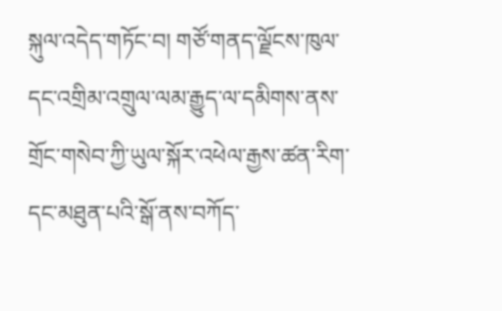སྐུལ་འདེད་གཏོང་བ། གཙོ་གནད་ལྗོངས་ཁུལ་དང་འགྲིམ་འགྲུལ་ལམ་རྒྱུད་ལ་དམིགས་ནས་གྲོང་གསེབ་ཀྱི་ཡུལ་སྐོར་འཕེལ་རྒྱས་ཚན་རིག་དང་མཐུན་པའི་སྒོ་ནས་བཀོད་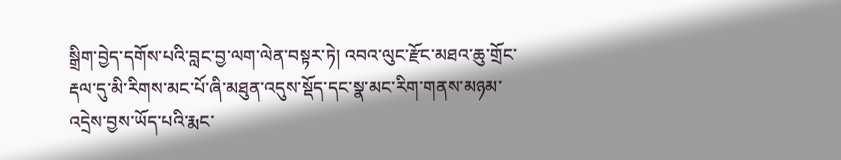སྒྲིག་བྱེད་དགོས་པའི་བླང་བྱ་ལག་ལེན་བསྟར་ཏེ། འབའ་ལུང་རྫོང་མཐའ་ཆུ་གྲོང་རྡལ་དུ་མི་རིགས་མང་པོ་ཞི་མཐུན་འདུས་སྡོད་དང་སྣ་མང་རིག་གནས་མཉམ་འདྲེས་བྱས་ཡོད་པའི་རྨང་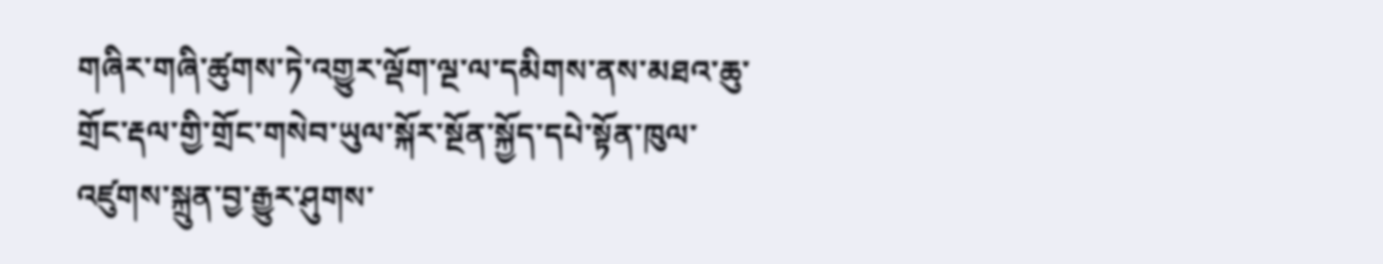གཞིར་གཞི་ཚུགས་ཏེ་འགྱུར་ལྡོག་ལྔ་ལ་དམིགས་ནས་མཐའ་ཆུ་གྲོང་རྡལ་གྱི་གྲོང་གསེབ་ཡུལ་སྐོར་སྔོན་སྐྱོད་དཔེ་སྟོན་ཁུལ་འཛུགས་སྐྲུན་བྱ་རྒྱུར་ཤུགས་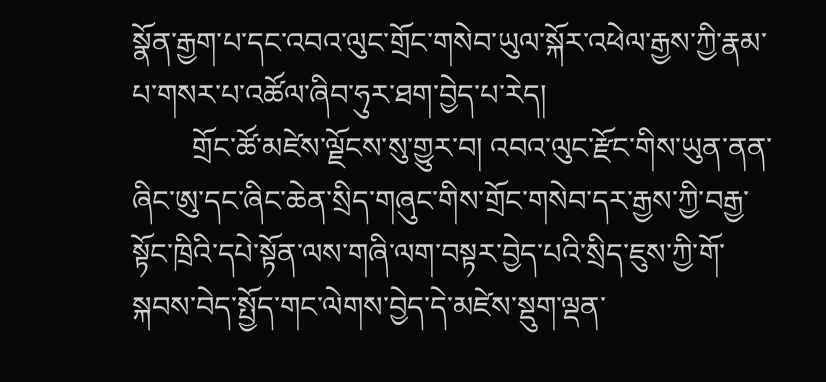སྣོན་རྒྱག་པ་དང་འབའ་ལུང་གྲོང་གསེབ་ཡུལ་སྐོར་འཕེལ་རྒྱས་ཀྱི་རྣམ་པ་གསར་པ་འཚོལ་ཞིབ་ཧུར་ཐག་བྱེད་པ་རེད།
        གྲོང་ཚོ་མཛེས་ལྗོངས་སུ་གྱུར་བ། འབའ་ལུང་རྫོང་གིས་ཡུན་ནན་ཞིང་ཨུ་དང་ཞིང་ཆེན་སྲིད་གཞུང་གིས་གྲོང་གསེབ་དར་རྒྱས་ཀྱི་བརྒྱ་སྟོང་ཁྲིའི་དཔེ་སྟོན་ལས་གཞི་ལག་བསྟར་བྱེད་པའི་སྲིད་ཇུས་ཀྱི་གོ་སྐབས་བེད་སྤྱོད་གང་ལེགས་བྱེད་དེ་མཛེས་སྡུག་ལྡན་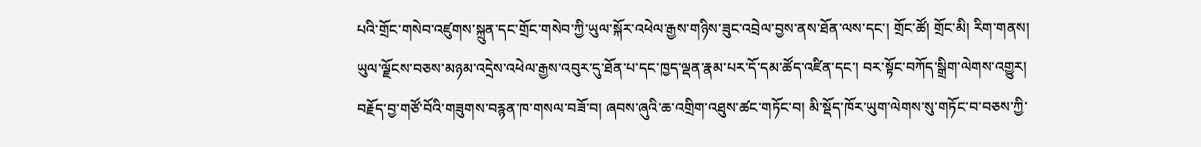པའི་གྲོང་གསེབ་འཛུགས་སྐྲུན་དང་གྲོང་གསེབ་ཀྱི་ཡུལ་སྐོར་འཕེལ་རྒྱས་གཉིས་ཟུང་འབྲེལ་བྱས་ནས་ཐོན་ལས་དང་། གྲོང་ཚོ། གྲོང་མི། རིག་གནས། ཡུལ་ལྗོངས་བཅས་མཉམ་འདྲེས་འཕེལ་རྒྱས་འབུར་དུ་ཐོན་པ་དང་ཁྱད་ལྡན་རྣམ་པར་དོ་དམ་ཚོད་འཛིན་དང་། བར་སྟོང་བཀོད་སྒྲིག་ལེགས་འགྱུར། བརྗོད་བྱ་གཙོ་བོའི་གཟུགས་བརྙན་ཁ་གསལ་བཟོ་བ། ཞབས་ཞུའི་ཆ་འགྲིག་འཐུས་ཚང་གཏོང་བ། མི་སྡོད་ཁོར་ཡུག་ལེགས་སུ་གཏོང་བ་བཅས་ཀྱི་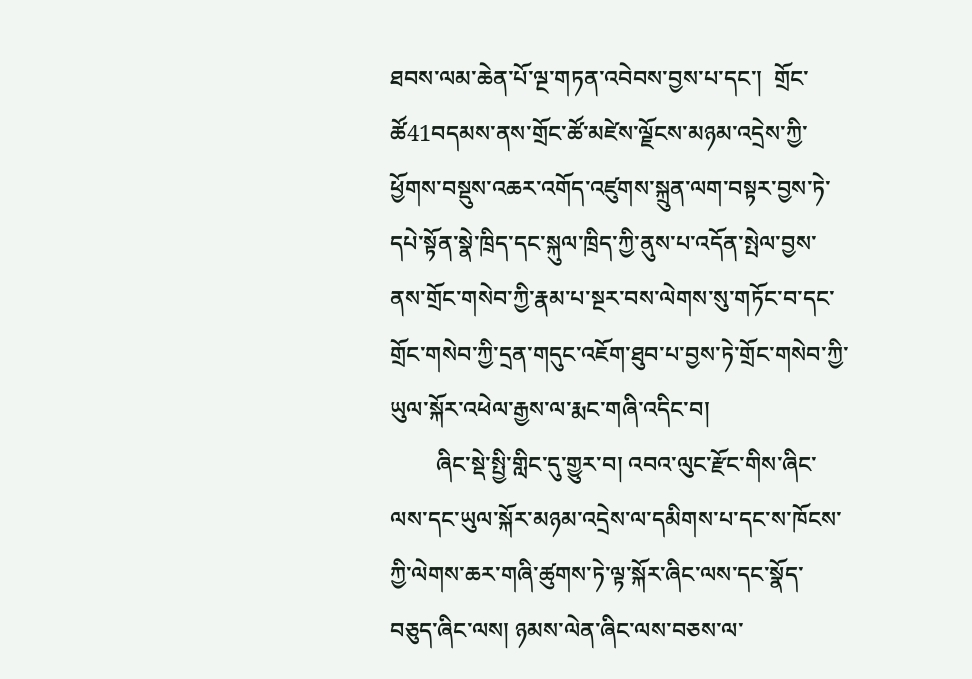ཐབས་ལམ་ཆེན་པོ་ལྔ་གཏན་འབེབས་བྱས་པ་དང་།  གྲོང་ཚོ41བདམས་ནས་གྲོང་ཚོ་མཛེས་ལྗོངས་མཉམ་འདྲེས་ཀྱི་ཕྱོགས་བསྡུས་འཆར་འགོད་འཛུགས་སྐྲུན་ལག་བསྟར་བྱས་ཏེ་དཔེ་སྟོན་སྣེ་ཁྲིད་དང་སྐུལ་ཁྲིད་ཀྱི་ནུས་པ་འདོན་སྤེལ་བྱས་ནས་གྲོང་གསེབ་ཀྱི་རྣམ་པ་སྔར་བས་ལེགས་སུ་གཏོང་བ་དང་གྲོང་གསེབ་ཀྱི་དྲན་གདུང་འཇོག་ཐུབ་པ་བྱས་ཏེ་གྲོང་གསེབ་ཀྱི་ཡུལ་སྐོར་འཕེལ་རྒྱས་ལ་རྨང་གཞི་འདིང་བ།
        ཞིང་སྡེ་སྤྱི་གླིང་དུ་གྱུར་བ། འབའ་ལུང་རྫོང་གིས་ཞིང་ལས་དང་ཡུལ་སྐོར་མཉམ་འདྲེས་ལ་དམིགས་པ་དང་ས་ཁོངས་ཀྱི་ལེགས་ཆར་གཞི་ཚུགས་ཏེ་ལྟ་སྐོར་ཞིང་ལས་དང་སྣོད་བཅུད་ཞིང་ལས། ཉམས་ལེན་ཞིང་ལས་བཅས་ལ་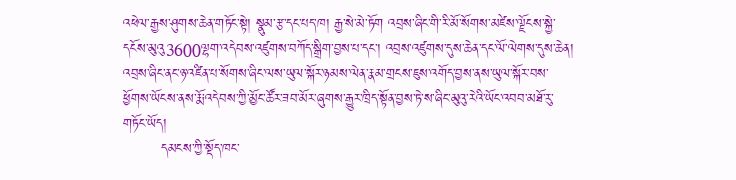འཕེལ་རྒྱས་ཤུགས་ཆེན་གཏོང་སྟེ། སྣུམ་རྩ་དང་པད་ཁ། རྒྱ་སེ་མེ་ཏོག འབྲས་ཞིང་གི་རི་མོ་སོགས་མཛེས་ལྗོངས་སྐྱེ་དངོས་མུའུ3600ལྷག་འདེབས་འཛུགས་བཀོད་སྒྲིག་བྱས་པ་དང་། འབྲས་འཛུགས་དུས་ཆེན་དང་ལོ་ལེགས་དུས་ཆེན། འབྲས་ཞིང་ནང་ཉ་འཛིན་པ་སོགས་ཞིང་ལས་ཡུལ་སྐོར་ཉམས་ལེན་རྣམ་གྲངས་ཇུས་འགོད་བྱས་ནས་ཡུལ་སྐོར་བས་ཕྱོགས་ཡོངས་ནས་རྨོ་འདེབས་ཀྱི་མྱོང་ཚོར་ཟབ་མོར་ཞུགས་རྒྱུར་ཁྲིད་སྟོན་བྱས་ཏེ་ས་ཞིང་མུའུ་རེའི་ཡོང་འབབ་མཐོ་རུ་གཏོང་ཡོད།
        དམངས་ཀྱི་སྡོད་ཁང་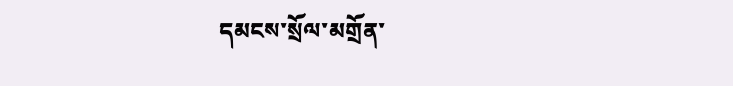དམངས་སྲོལ་མགྲོན་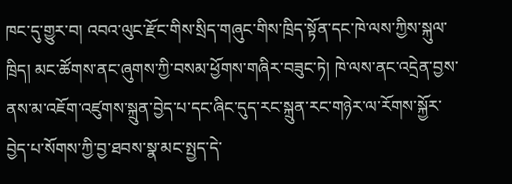ཁང་དུ་གྱུར་བ། འབའ་ལུང་རྫོང་གིས་སྲིད་གཞུང་གིས་ཁྲིད་སྟོན་དང་ཁེ་ལས་ཀྱིས་སྐུལ་ཁྲིད། མང་ཚོགས་ནང་ཞུགས་ཀྱི་བསམ་ཕྱོགས་གཞིར་བཟུང་ཏེ། ཁེ་ལས་ནང་འདྲེན་བྱས་ནས་མ་འཇོག་འཛུགས་སྐྲུན་བྱེད་པ་དང་ཞིང་དུད་རང་སྐྲུན་རང་གཉེར་ལ་རོགས་སྐྱོར་བྱེད་པ་སོགས་ཀྱི་བྱ་ཐབས་སྣ་མང་སྤྱད་དེ་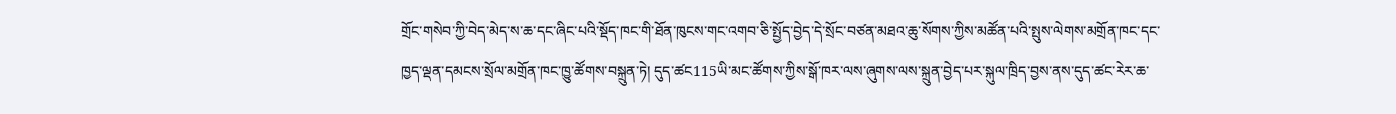གྲོང་གསེབ་ཀྱི་བེད་མེད་ས་ཆ་དང་ཞིང་པའི་སྡོད་ཁང་གི་ཐོན་ཁུངས་གང་འགབ་ཅི་སྤྱོད་བྱེད་དེ་སྲོང་བཙན་མཐའ་ཆུ་སོགས་ཀྱིས་མཚོན་པའི་སྤུས་ལེགས་མགྲོན་ཁང་དང་ཁྱད་ལྡན་དམངས་སྲོལ་མགྲོན་ཁང་ཁྱུ་ཚོགས་བསྐྲུན་ཏེ། དུད་ཚང115ཡི་མང་ཚོགས་ཀྱིས་སྒོ་ཁར་ལས་ཞུགས་ལས་སྐྲུན་བྱེད་པར་སྐུལ་ཁྲིད་བྱས་ནས་དུད་ཚང་རེར་ཆ་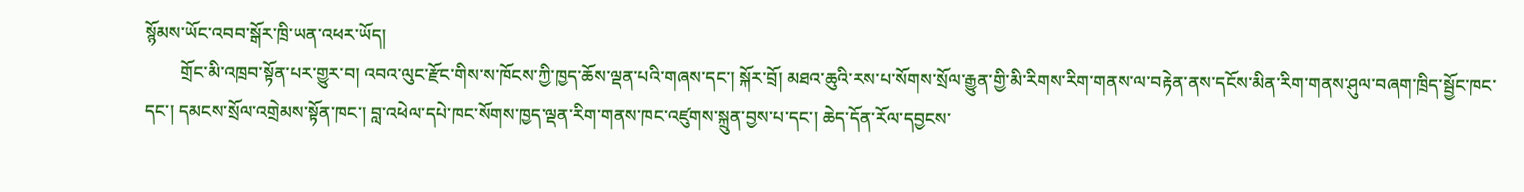སྙོམས་ཡོང་འབབ་སྒོར་ཁྲི་ཡན་འཕར་ཡོད།
        གྲོང་མི་འཁྲབ་སྟོན་པར་གྱུར་བ། འབའ་ལུང་རྫོང་གིས་ས་ཁོངས་ཀྱི་ཁྱད་ཆོས་ལྡན་པའི་གཞས་དང་། སྐོར་བྲོ། མཐའ་ཆུའི་རས་པ་སོགས་སྲོལ་རྒྱུན་གྱི་མི་རིགས་རིག་གནས་ལ་བརྟེན་ནས་དངོས་མིན་རིག་གནས་ཤུལ་བཞག་ཁྲིད་སྦྱོང་ཁང་དང་། དམངས་སྲོལ་འགྲེམས་སྟོན་ཁང་། བླ་འཕེལ་དཔེ་ཁང་སོགས་ཁྱད་ལྡན་རིག་གནས་ཁང་འཛུགས་སྐྲུན་བྱས་པ་དང་། ཆེད་དོན་རོལ་དབྱངས་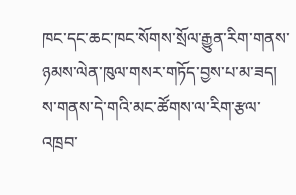ཁང་དང་ཆང་ཁང་སོགས་སྲོལ་རྒྱུན་རིག་གནས་ཉམས་ལེན་ཁུལ་གསར་གཏོད་བྱས་པ་མ་ཟད། ས་གནས་དེ་གའི་མང་ཚོགས་ལ་རིག་རྩལ་འཁྲབ་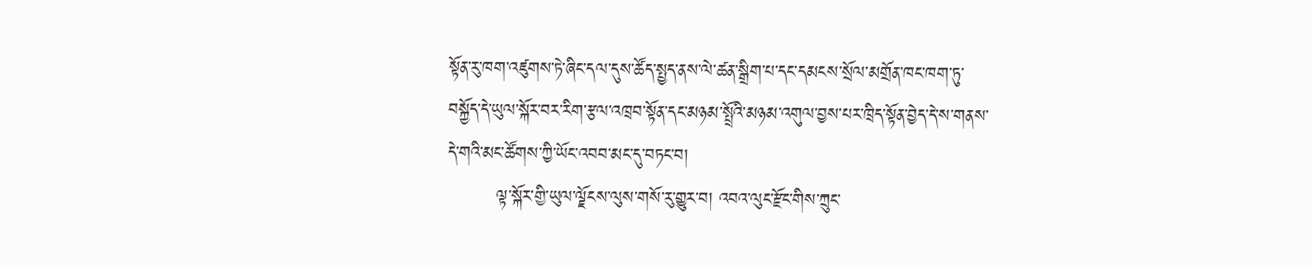སྟོན་རུ་ཁག་འཛུགས་ཏེ་ཞིང་དལ་དུས་ཚོད་སྤྱད་ནས་ལེ་ཚན་སྒྲིག་པ་དང་དམངས་སྲོལ་མགྲོན་ཁང་ཁག་ཏུ་བསྐྱོད་དེ་ཡུལ་སྐོར་བར་རིག་རྩལ་འཁྲབ་སྟོན་དང་མཉམ་སྤྲོའི་མཉམ་འགུལ་བྱས་པར་ཁྲིད་སྟོན་བྱེད་དེ་ས་གནས་དེ་གའི་མང་ཚོགས་ཀྱི་ཡོང་འབབ་མང་དུ་བཏང་བ།
        ལྟ་སྐོར་གྱི་ཡུལ་ལྗོངས་ལུས་གསོ་རུ་གྱུར་བ། འབའ་ལུང་རྫོང་གིས་ཀྲུང་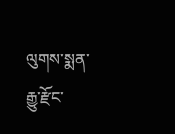ལུགས་སྨན་རྒྱུ་རྫོང་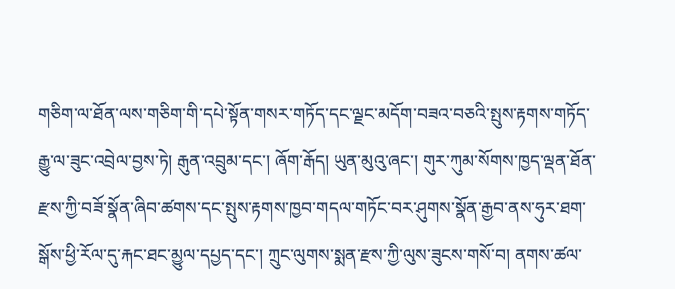གཅིག་ལ་ཐོན་ལས་གཅིག་གི་དཔེ་སྟོན་གསར་གཏོད་དང་ལྗང་མདོག་བཟའ་བཅའི་སྤུས་རྟགས་གཏོད་རྒྱུ་ལ་ཟུང་འབྲེལ་བྱས་ཏེ། རྒུན་འབྲུམ་དང་། ཞོག་རྒོད། ཡུན་མུའུ་ཞང་། གུར་ཀུམ་སོགས་ཁྱད་ལྡན་ཐོན་རྫས་ཀྱི་བཟོ་སྣོན་ཞིབ་ཚགས་དང་སྤུས་རྟགས་ཁྱབ་གདལ་གཏོང་བར་ཤུགས་སྣོན་རྒྱབ་ནས་ཧུར་ཐག་སྒོས་ཕྱི་རོལ་དུ་རྐང་ཐང་མྱུལ་དཔྱད་དང་། ཀྲུང་ལུགས་སྨན་རྫས་ཀྱི་ལུས་ཟུངས་གསོ་བ། ནགས་ཚལ་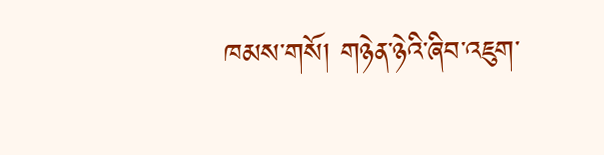ཁམས་གསོ། གཉེན་ཉེའི་ཞིབ་འཇུག་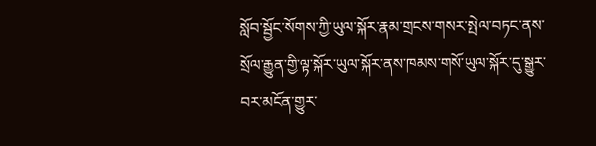སློབ་སྦྱོང་སོགས་ཀྱི་ཡུལ་སྐོར་རྣམ་གྲངས་གསར་སྤེལ་བཏང་ནས་སྲོལ་རྒྱུན་གྱི་ལྟ་སྐོར་ཡུལ་སྐོར་ནས་ཁམས་གསོ་ཡུལ་སྐོར་དུ་སྒྱུར་བར་མངོན་གྱུར་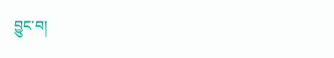བྱུང་བ།